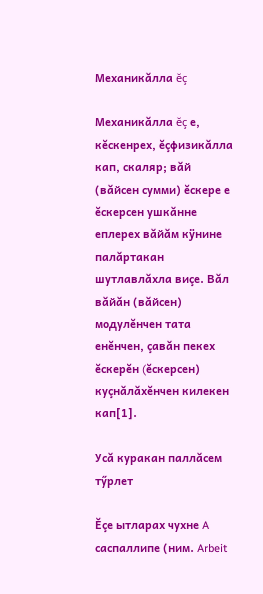Механикăлла ĕç

Мeханикăлла ĕç е, кĕскенрех, ĕçфизикăлла кап, скаляр; вăй (вăйсен сумми) ĕскере е ĕскерсен ушкăнне еплерех вăйăм кÿнине палăртакан шутлавлăхла виçе. Вăл вăйăн (вăйсен) модулĕнчен тата енĕнчен, çавăн пекех ĕскерĕн (ĕскерсен) куçнăлăхĕнчен килекен кап[1].

Усă куракан паллăсем тӳрлет

Ĕçе ытларах чухне A саспаллипе (ним. Arbeit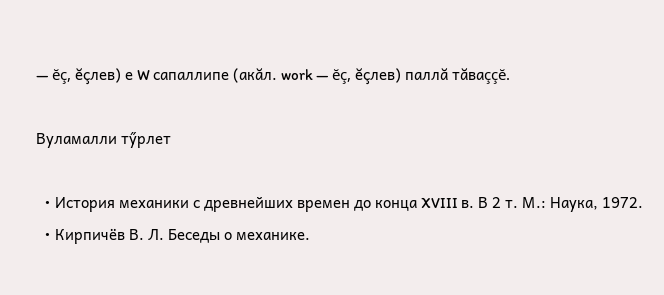— ĕç, ĕçлев) е W сапаллипе (акăл. work — ĕç, ĕçлев) паллă тăваççĕ.

Вуламалли тӳрлет

  • История механики с древнейших времен до конца XVIII в. В 2 т. М.: Наука, 1972.
  • Кирпичёв В. Л. Беседы о механике.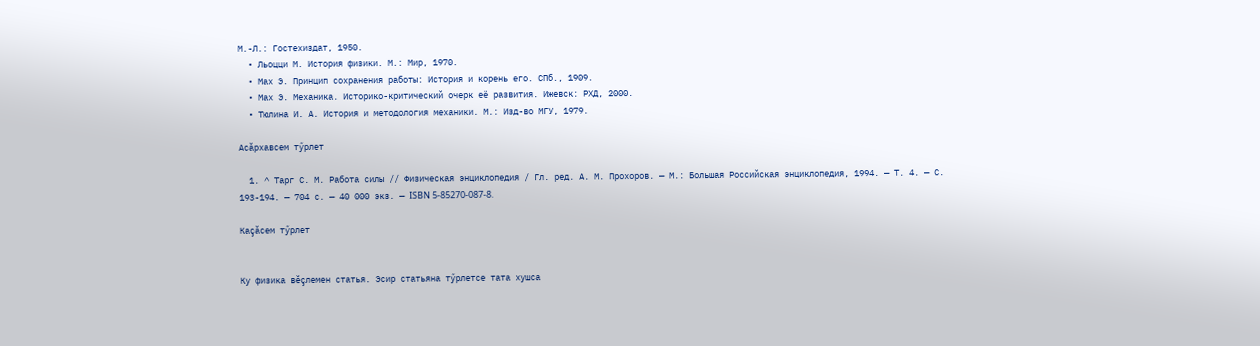М.-Л.: Гостехиздат, 1950.
  • Льоцци М. История физики. М.: Мир, 1970.
  • Мах Э. Принцип сохранения работы: История и корень его. СПб., 1909.
  • Мах Э. Механика. Историко-критический очерк её развития. Ижевск: РХД, 2000.
  • Тюлина И. А. История и методология механики. М.: Изд-во МГУ, 1979.

Асăрхавсем тӳрлет

  1. ^ Тарг С. М. Работа силы // Физическая энциклопедия / Гл. ред. А. М. Прохоров. — М.: Большая Российская энциклопедия, 1994. — Т. 4. — С. 193-194. — 704 с. — 40 000 экз. — ISBN 5-85270-087-8.

Каçăсем тӳрлет


Ку физика вĕçлемен статья. Эсир статьяна тӳрлетсе тата хушса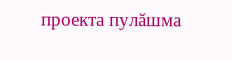проекта пулăшма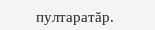пултаратăр.